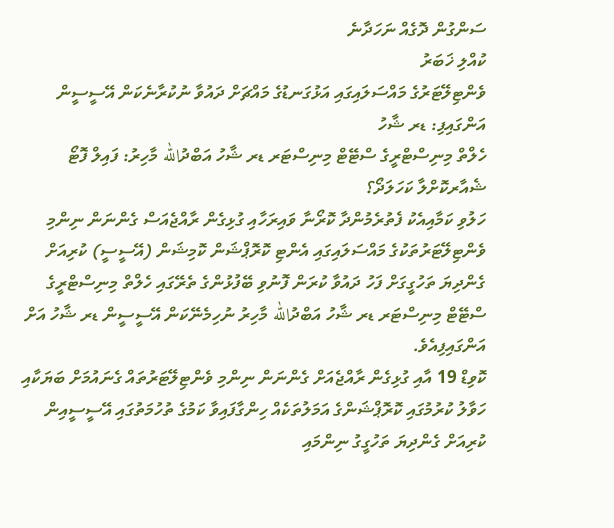ސަންގުން ދޮގެއް ނަހަދާނެ
ކުއްލި ޚަބަރު
ވެންޓިލޭޓަރުގެ މައްސަލައިގައި އަޅުގަނޑުގެ މައްޗަށް ދައުވާ ނުކުރާނެކަން އޭސީސީން އަންގައިފި: ޑރ ޝާހު
ހެލްތް މިނިސްޓްރީގެ ސްޓޭޓް މިނިސްޓަރ ޑރ ޝާހު އަބްދުالله މާހިރު: ފައިލް ފޮޓޯ
ޝެއާރކޮށްލާ ކަހަލަދޯ؟
ހަލުވި ކަމާއިއެކު ފެތުރެމުންދާ ކޮރޯނާ ވައިރަހާއި ގުޅިގެން ރާއްޖެއަސް ގެންނަން ނިންމި ވެންޓިލޭޓަރުތަކުގެ މައްސަލައިގައި އެންޓި ކޮރޮޕްޝަން ކޮމިޝަން (އޭސީސީ) ކުރިއަށް ގެންދިޔަ ތަހުގީގަށް ފަހު ދައުވާ ކުރަން ފޮނުވި ބޭފުޅުންގެ ތެރޭގައި ހެލްތް މިނިސްޓްރީގެ ސްޓޭޓް މިނިސްޓަރ ޑރ ޝާހު އަބްދުالله މާހިރު ނުހިމެނޭކަން އޭސީސީން ޑރ ޝާހު އަށް އަންގައިފިއެވެ.
ކޮވިޑް 19 އާއި ގުޅިގެން ރާއްޖެއަށް ގެންނަން ނިންމި ވެންޓިލޭޓަރުތައް ގެނައުމަށް ބަޔަކާއި ހަވާލު ކުރުމުގައި ކޮރޮޕްޝަންގެ އަމަލުތަކެއް ހިންގާފައިވާ ކަމުގެ ތުހުމަތުގައި އޭސީސީއިން ކުރިއަށް ގެންދިޔަ ތަހުގީގު ނިންމައި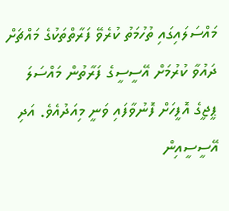މައްސަލައިގައި ތުހުމަތު ކުރެވޭ ފަރާތްތަކުގެ މައްޗަށް ދައުވާ ކުރުމަށް އޭސީސީގެ ފަރާތުން މައްސަލަ ޕީޖީގެ އޮފީހަށް ފޮނުވާފައި ވަނީ މިއަދުއެވެ. އަދި އޭސީސީއިން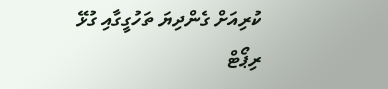ކުރިއަށް ގެންދިޔަ ތަހުގީގާއި ގުޅޭ ރިޕޯޓް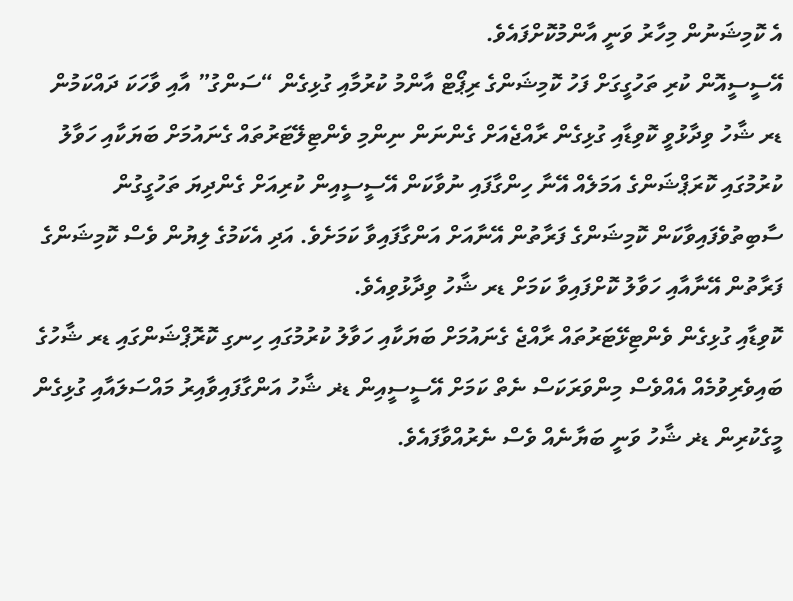އެ ކޮމިޝަނުން މިހާރު ވަނީ އާންމުކޮށްފައެވެ.
އޭސީސީއޮން ކުރި ތަހުގީގަށް ފަހު ކޮމިޝަންގެ ރިޕޯޓް އާންމު ކުރުމާއި ގުޅިގެން “ސަންގު” އާއި ވާހަކަ ދައްކަމުން ޑރ ޝާހު ވިދާޅުވީ ކޮވިޑާއި ގުޅިގެން ރާއްޖެއަށް ގެންނަން ނިންމި ވެންޓިލޭޓަރުތައް ގެނައުމަށް ބަޔަކާއި ހަވާލު ކުރުމުގައި ކޮރަޕްޝަންގެ އަމަލެއް އޭނާ ހިންގާފައި ނުވާކަން އޭސީސީއިން ކުރިއަށް ގެންދިޔަ ތަހުގީގުން ސާބިތުވެފައިވާކަން ކޮމިޝަންގެ ފަރާތުން އޭނާއަށް އަންގާފައިވާ ކަމަށެވެ. އަދި އެކަމުގެ ލިޔުން ވެސް ކޮމިޝަންގެ ފަރާތުން އޭނާއާއި ހަވާލު ކޮށްފައިވާ ކަމަށް ޑރ ޝާހު ވިދާޅުވިއެވެ.
ކޮވިޑާއި ގުޅިގެން ވެންޓިޅޭޓަރުތައް ރާއްޖެ ގެނައުމަށް ބަޔަކާއި ހަވާލު ކުރުމުގައި ހިނގި ކޮރޮޕްޝަންގައި ޑރ ޝާހުގެ ބައިވެރިވުމެއް އެއްވެސް މިންވަރަކަސް ނެތް ކަމަށް އޭސީސީއިން ޑޜ ޝާހު އަންގާފައިވާއިރު މައްސަލައާއި ގުޅިގެން މީގެކުރިން ޑޜ ޝާހު ވަނީ ބަޔާނެއް ވެސް ނެރުއްވާފައެވެ.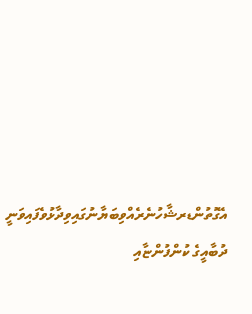އެގޮތުންޑރޝާހުނެރެއްވިބަޔާނުގައިވިދާޅުވެފައިވަނީ ދުބާއީގެ ކުންފުންޏާއި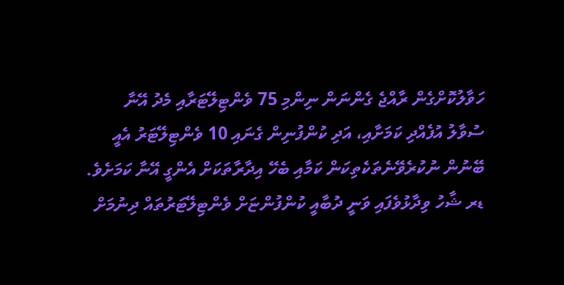ހަވާލުކޮށްގެން ރާއްޖެ ގެންނަން ނިންމި 75 ވެންޓިލޭޓަރާއި މެދު އޭނާ ސުވާލު އުފެއްދި ކަމަށާއި، އަދި ކުންފުނިން ގެނައި 10 ވެންޓިލޭޓަރު އެއީ ބޭނުން ނުކުރެވޭނެތަކެތިކަން ކަމާއި ބެހޭ އިދާރާތަކަށް އެންގީ އޭނާ ކަމަށެވެ.
ޑރ ޝާހު ވިދާޅުވެފައި ވަނީ ދުބާއީ ކުންފުންޏަށް ވެންޓިލޭޓަރުތައް ދިނުމަށް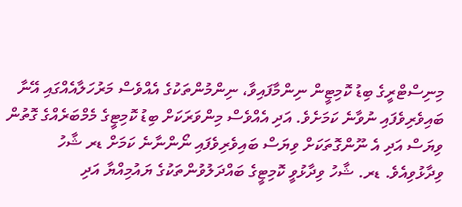މިނިސްޓްރީގެ ބިޑު ކޮމިޓީން ނިންމާފައިވާ، ނިންމުންތަކުގެ އެއްވެސް މަރުހަލާއެއްގައި އޭނާ ބައިވެރިވެފައި ނުވާނެ ކަމަށެވެ. އަދި އެއްވެސް މިންވަރަކަށް ބިޑު ކޮމިޓީގެ މެމްބަރެއްގެ ގޮތުން ވިޔަސް އަދި އެ ނޫންގޮތަކަށް ވިޔަސް ބައިވެރިވެފައި ނޯންނާނެ ކަމަށް ޑރ ޝާހު ވިދާޅުވިއެވެ. ޑރ. ޝާހު ވިދާޅުވީ ކޮމިޓީގެ ބައްދަލުވުންތަކުގެ ޔައުމިއްޔާ އަދި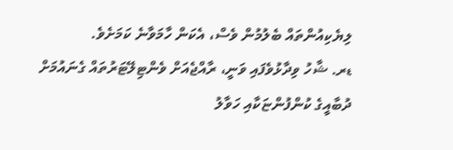ލިޔެކިއުންތައް ބެލުމުން ވެސް، އެކަން ހާމަވާނެ ކަމަށެވެ.
ޑރ. ޝާހު ވިދާޅުވެފައި ވަނީ، ރާއްޖެއަށް ވެންޓިލޭޓަރުތައް ގެނައުމަށް ދުބާއީގެ ކުންފުންޏަކާއި ހަވާލު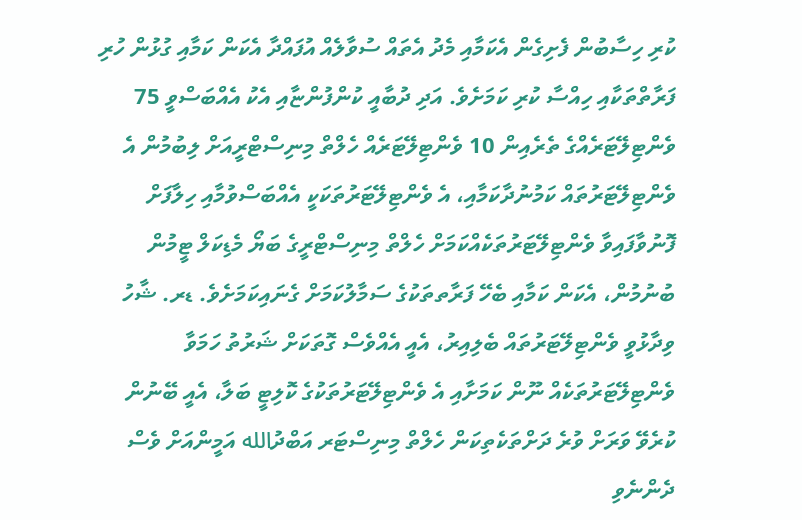ކުރި ހިސާބުން ފެށިގެން އެކަމާއި މެދު އެތައް ސުވާލެއް އުފައްދާ އެކަން ކަމާއި ގުޅުން ހުރި ފަރާތްތަކާއި ހިއްސާ ކުރި ކަމަށެވެ. އަދި ދުބާއީ ކުންފުންޏާއި އެކު އެއްބަސްވީ 75 ވެންޓިލޭޓަރެއްގެ ތެރެއިން 10 ވެންޓިލޭޓަރެއް ހެލްތް މިނިސްޓްރީއަށް ލިބުމުން އެ ވެންޓިލޭޓަރުތައް ކަމުނުދާކަމާއި، އެ ވެންޓިލޭޓަރުތަކަކީ އެއްބަސްވުމާއި ހިލާފަށް ފޮނުވާފައިވާ ވެންޓިލޭޓަރުތަކެއްކަމަށް ހެލްތް މިނިސްޓްރީގެ ބަޔޯ މެޑިކަލް ޓީމުން ބުނުމުން، އެކަން ކަމާއި ބެހޭ ފަރާތތަކުގެ ސަމާލުކަމަށް ގެނައިކަމަށެވެ. ޑރ. ޝާހު ވިދާޅުވީ ވެންޓިލޭޓަރުތައް ބެލިއިރު، އެއީ އެއްވެސް ގޮތަކަށް ޝަރުތު ހަމަވާ ވެންޓިލޭޓަރުތަކެއް ނޫން ކަމަށާއި އެ ވެންޓިލޭޓަރުތަކުގެ ކޮލިޓީ ބަލާ، އެއީ ބޭނުން ކުރެވޭ ވަރަށް ވުރެ ދަށްތަކެތިކަން ހެލްތް މިނިސްޓަރ އަބްދުالله އަމީންއަށް ވެސް ދެންނެވި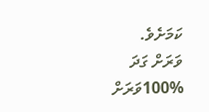ކަމަށެވެ.
ވަރަށް ގަދަ
100%ވަރަށް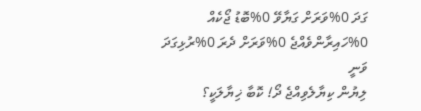ގަދަ 0%ވަރަށް ގަޔާވޭ 0%ބޮޑު ޖޯކެއް 0%ހައިރާންވެއްޖެ 0%ވަރަށް ދެރަ 0%ރުޅިގަދަ ވަނީ
ލިޔުން ކިޔާލެވިއްޖެ ދޯ! ކޮބާ ޚިޔާލަކީ؟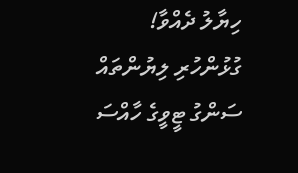ހިޔާލު ދެއްވާ!
ގުޅުންހުރި ލިޔުންތައް
ސަންގު ޓީވީގެ ހާއްސަ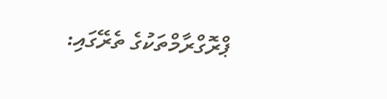ޕްރޮގްރާމްތަކުގެ ތެރޭގައި: